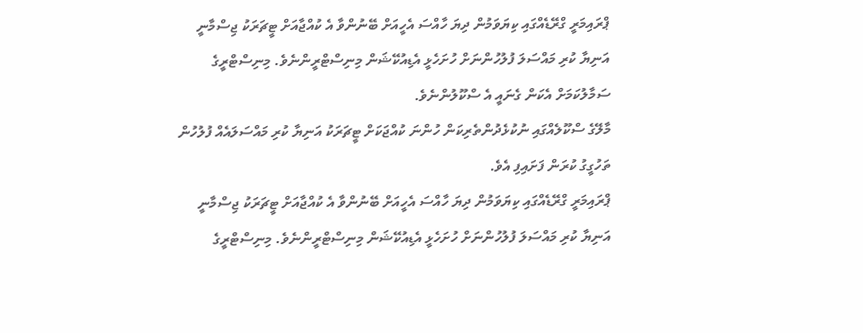ޕްރައިމަރީ ގްރޭޑެއްގައި ކިޔަވަމުން ދިޔަ ހާއްސަ އެހީއަށް ބޭނުންވާ އެ ކުއްޖާއަށް ޓީޗަރަކު ޖިސްމާނީ އަނިޔާ ކުރި މައްސަލަ ފުލުހުންނަށް ހުށަހެޅީ އެޑިއުކޭޝަން މިނިސްޓްރީންނެވެ. މިނިސްޓްރީގެ ސަމާލުކަމަށް އެކަން ގެނައީ އެ ސްކޫލުންނެވެ.
މާލޭގެ ސްކޫލެއްގައި ނުކުޅެދުންތެރިކަން ހުންނަ ކުއްޖަކަށް ޓީޗަރަކު އަނިޔާ ކުރި މައްސަލައެއް ފުލުހުން ތަހުގީގު ކުރަން ފަށައިފި އެވެ.
ޕްރައިމަރީ ގްރޭޑެއްގައި ކިޔަވަމުން ދިޔަ ހާއްސަ އެހީއަށް ބޭނުންވާ އެ ކުއްޖާއަށް ޓީޗަރަކު ޖިސްމާނީ އަނިޔާ ކުރި މައްސަލަ ފުލުހުންނަށް ހުށަހެޅީ އެޑިއުކޭޝަން މިނިސްޓްރީންނެވެ. މިނިސްޓްރީގެ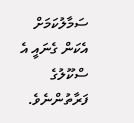ސަމާލުކަމަށް އެކަން ގެނައީ އެ ސްކޫލުގެ ފަރާތުންނެވެ.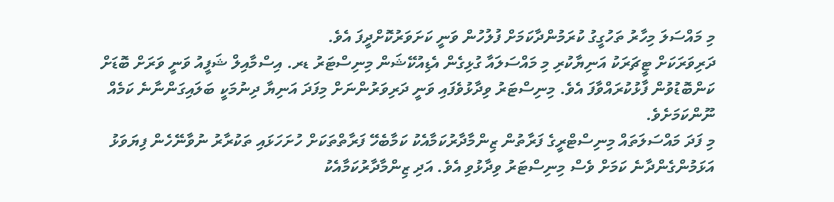މި މައްސަލަ މިހާރު ތަހުގީގު ކުރަމުންދާކަމަށް ފުލުހުން ވަނީ ކަށަވަރުކޮށްދީފަ އެވެ.
ދަރިވަރަކަށް ޓީޗަރަކު އަނިޔާކުރި މި މައްސަލައާ ގުޅިގެން އެޑިއުކޭޝަން މިނިސްޓަރު ޑރ. އިސްމާއިލް ޝަފީއު ވަނީ ވަރަށް ބޮޑަށް ކަންބޮޑުވުން ފާޅުކުރައްވާފަ އެވެ. މިނިސްޓަރު ވިދާޅުވެފައި ވަނީ ދަރިވަރުންނަށް މިފަދަ އަނިޔާ ދިނުމަކީ ބަލައިގަންނާނެ ކަމެއް ނޫންކަމަށެވެ.
މި ފަދަ މައްސަލަތައް މިނިސްޓްރީގެ ފަރާތުން ޒިންމާދާރުކަމާއެކު ކަމާބެހޭ ފަރާތްތަކަށް ހުށަހަޅައި ތަކުރާރު ނުވާނޭހެން ފިޔަވަޅު އަޅަމުންގެންދާނެ ކަމަށް ވެސް މިނިސްޓަރު ވިދާޅުވި އެވެ. އަދި ޒިންމާދާރުކަމާއެކު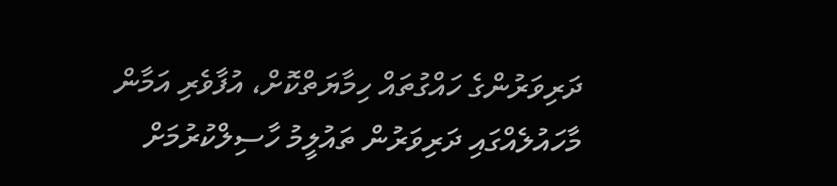ދަރިވަރުންގެ ހައްގުތައް ހިމާޔަތްކޮށް، އުފާވެރި އަމާން މާހައުލެއްގައި ދަރިވަރުން ތައުލީމު ހާސިލްކުރުމަށް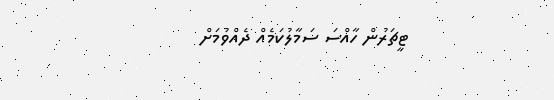ޓީޗަރުން ހާއްސަ ސަމާލުކަމެއް ދެއްވުމަށް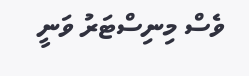ވެސް މިނިސްޓަރު ވަނީ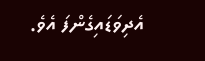އެދިވަޑައިގެންފަ އެވެ.